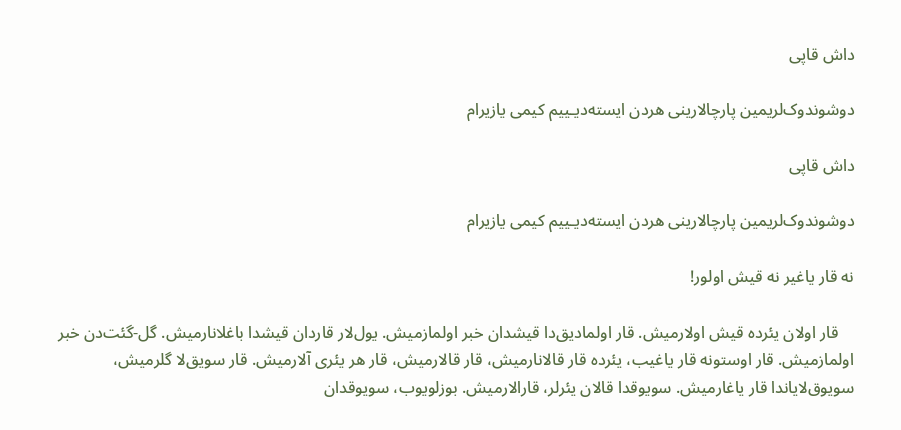داش قاپی

دوشوندوک‌لریمین پارچالارینی هردن ایسته‌دیـییم کیمی یازیرام

داش قاپی

دوشوندوک‌لریمین پارچالارینی هردن ایسته‌دیـییم کیمی یازیرام

نه قار یاغیر نه قیش اولور!

    قار اولان یئرده قیش اولارمیش. قار اولمادیق‌دا قیشدان خبر اولمازمیش. یول‌لار قاردان قیشدا باغلانارمیش. گل-گئت‌دن خبر اولمازمیش. قار اوستونه قار یاغیب، یئرده قار قالانارمیش، قار قالارمیش، قار هر یئری آلارمیش. قار سویق‌لا گلرمیش، سویوق‌لایاندا قار یاغارمیش. سویوقدا قالان یئرلر، قارالارمیش. بوزلویوب، سویوقدان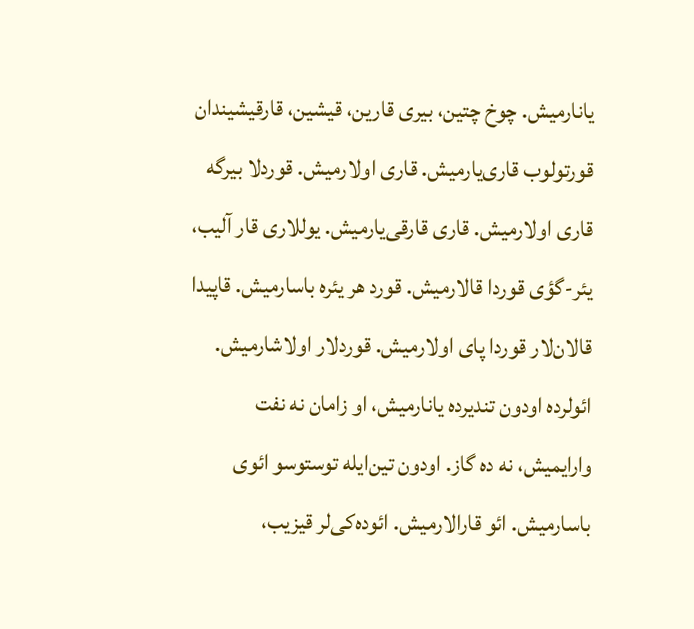یانارمیش. چوخ چتین، بیری قارین، قیشین، قارقیشیندان قورتولوب قاری‌یارمیش. قاری اولارمیش. قوردلا بیرگه قاری اولارمیش. قاری قارقی‌یارمیش. یوللاری قار آلیب، یئر-گؤی قوردا قالارمیش. قورد هر یئره باسارمیش. قاپیدا قالان‌لار قوردا پای اولارمیش. قوردلار اولاشارمیش. ائولرده اودون تندیرده یانارمیش، او زامان نه نفت وارایمیش، نه ده گاز. اودون تین‌ایله توستوسو ائوی باسارمیش. ائو قارالارمیش. ائوده‌کی‌لر قیزیب،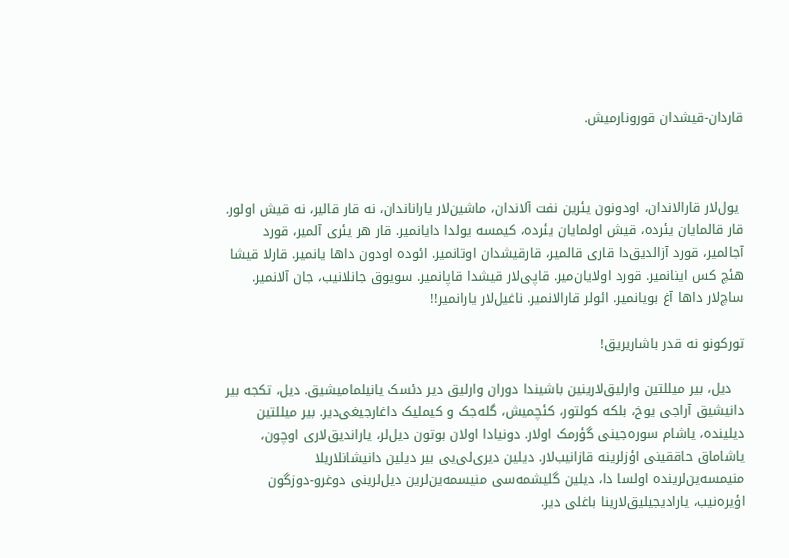قاردان-قیشدان قورونارمیش.



 یول‌لار قارالاندان، اودونون یئرین نفت آلاندان، ماشین‌لار یاراناندان، نه قار قالیر، نه قیش اولور. قار قالمایان یئرده، قیش اولمایان یئرده، کیمسه یولدا دایانمیر. قار هر یئری آلمیر، قورد آجالمیر، قورد آزا‌لدیق‌دا قاری‌ قالمیر، قارقیشدان اوتانمیر. ائوده اودون داها یانمیر. قارلا قیشا هئچ کس اینانمیر. قورد اولایان‌میر. قاپی‌لار قیشدا قاپانمیر. سویوق جانلانیب، جان آلانمیر. ساچ‌لار داها آغ بویانمیر. ائولر قارالانمیر. ناغیل‌لار یارانمیر!!

تورکونو نه قدر باشاریریق!

   دیل، بیر میللتین وارلیق‌لارینین باشیندا دوران وارلیق دیر دئسک یانیلمامیشیق. دیل، تکجه بیر دانیشیق آراجی یوخ، بلکه کولتور، کئچمیش، گله‌جک و کیملیک داغارجیغی‌دیر. بیر میللتین دیلینده، یاشام سوره‌جینی گؤرمک اولار. دونیادا اولان بوتون دیل‌لر، یاراندیق‌لاری اوچون، یاشاماق حاققینی اؤزلرینه قازانیب‌لار. دیلین دیری‌لی‌یی بیر دیلین دانیشانلاریلا منیمسه‌ین‌لرینده اولسا دا، دیلین گلیشمه‌سی منیسمه‌ین‌لرین دیل‌لرینی دوغرو-دوزگون اؤیره‌نیب، یارادیجیلیق‌لارینا باغلی دیر.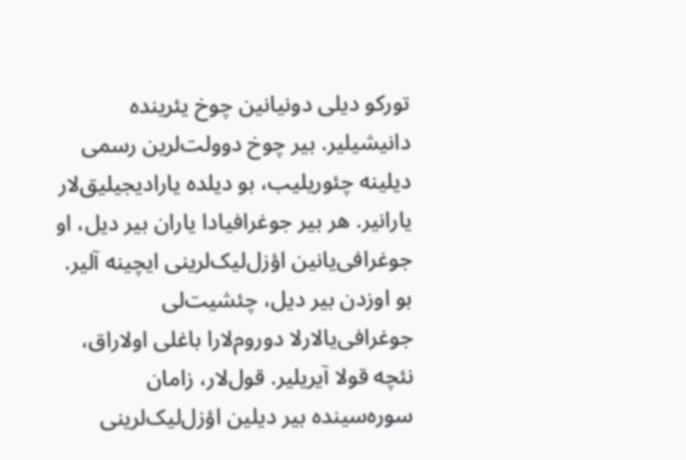تورکو دیلی دونیانین چوخ یئرینده دانیشیلیر. بیر چوخ دوولت‌لرین رسمی دیلینه چئوریلیب، بو دیلده یارادیجیلیق‌‌لار یارانیر. هر بیر جوغرافیادا یاران بیر دیل، او جوغرافی‌یانین اؤزل‌لیک‌لرینی ایچینه آلیر. بو اوزدن بیر دیل، چئشیت‌لی جوغرافی‌یالارلا دوروم‌لارا باغلی اولاراق، نئچه قولا آیریلیر. قول‌لار، زامان سوره‌سینده بیر دیلین اؤزل‌لیک‌لرینی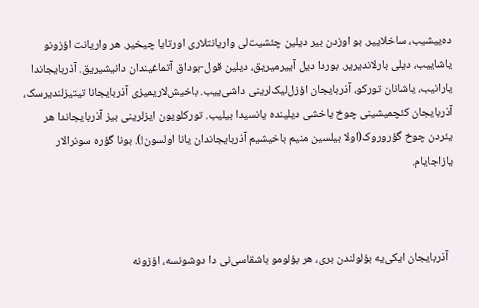ده‌ییشیب، ساخلاییر. بو اوزدن بیر دیلین چئشیت‌لی واریانتلاری اورتایا چیخیر. هر واریانت اؤزونو یاشاییب، دیلی بارلاندیریر. بوردا دیل آییرمیریق، دیلین قول‌-بوداق آتماغیندان دانیشیریق. آذربایجاندا یارانیب، یاشانان تورکو، آذربایجان اؤزل‌لیک‌لرینی داشی‌ییب. باخیش‌لاریمیزی آذربایجانا تیتیزلندیرسک، آذربایجان کئچمیشینی چوخ یاخشی دیلینده یانسیدا بیلیب. تورکلویون ایزلرینی بیز آذربایجاندا هر یئردن چوخ گؤروروک(اولا بیلسین منیم باخیشیم آذربایجاندان یانا اولسون!). بونا گؤره سونرالار یازاجایام.



  آذربایجان ایکی‌یه بؤلولندن‌ بری، هر بؤلومو باشقاسی‌نی دا دوشونسه، اؤزونه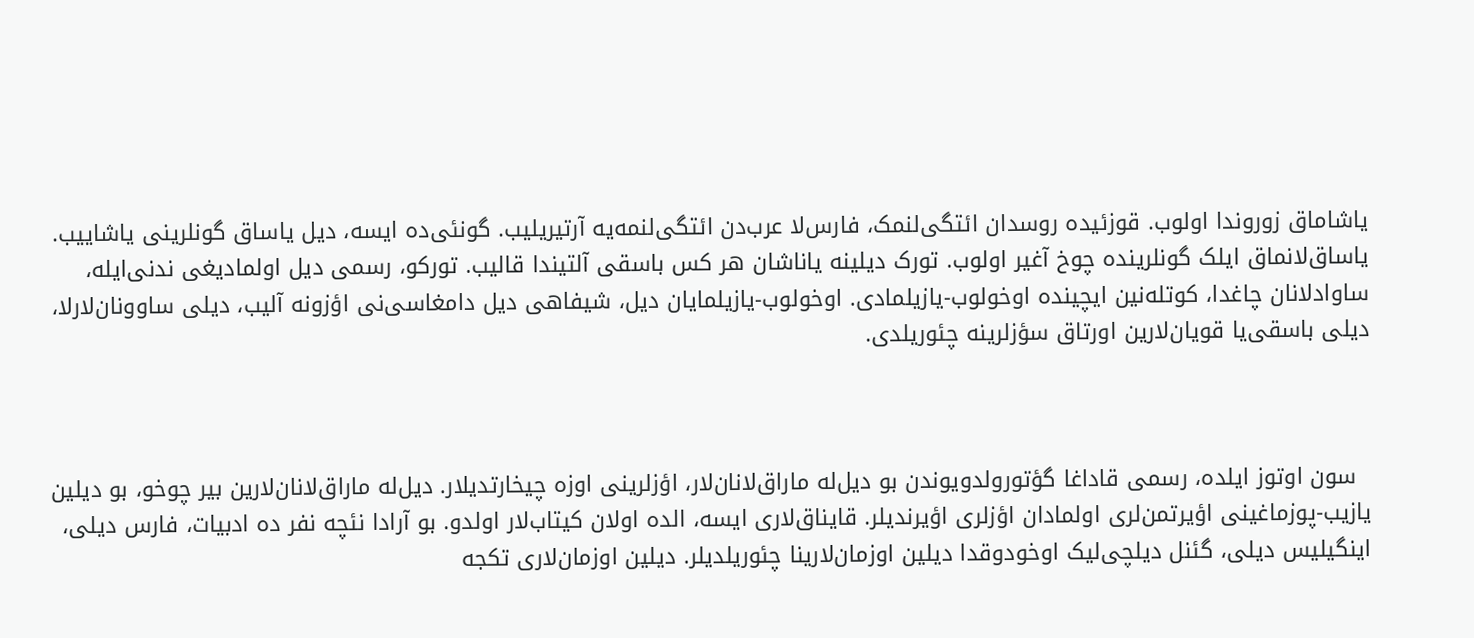یاشاماق زوروندا اولوب. قوزئیده روسدان ائتگی‌لنمک، فارس‌لا عرب‌دن ائتگی‌لنمه‌یه آرتیریلیب. گونئی‌ده ایسه، دیل یاساق گونلرینی یاشاییب. یاساق‌لانماق ایلک گونلرینده چوخ آغیر اولوب. تورک دیلینه یاناشان هر کس باسقی آلتیندا قالیب. تورکو، رسمی دیل اولمادیغی ندنی‌ایله، ساوادلانان چاغدا، کوتله‌نین ایچینده اوخولوب-یازیلمادی. اوخولوب-یازیلمایان دیل، شیفاهی دیل دامغاسی‌نی اؤزونه آلیب، دیلی ساوونان‌لارلا، دیلی باسقی‌یا قویان‌لارین اورتاق سؤزلرینه چئوریلدی.



  سون اوتوز ایلده، رسمی قاداغا گؤتورولدویوندن بو دیل‌له ماراق‌لانان‌لار، اؤزلرینی اوزه چیخارتدیلار. دیل‌له ماراق‌لانان‌لارین بیر چوخو، بو دیلین یازیب-پوزماغینی اؤیرتمن‌لری اولمادان اؤزلری اؤیرندیلر. قایناق‌لاری ایسه، الده اولان کیتاب‌لار اولدو. بو آرادا نئچه نفر ده ادبیات، فارس دیلی، اینگیلیس دیلی، گئنل دیلچی‌لیک اوخودوقدا دیلین اوزمان‌لارینا چئوریلدیلر. دیلین اوزمان‌لاری تکجه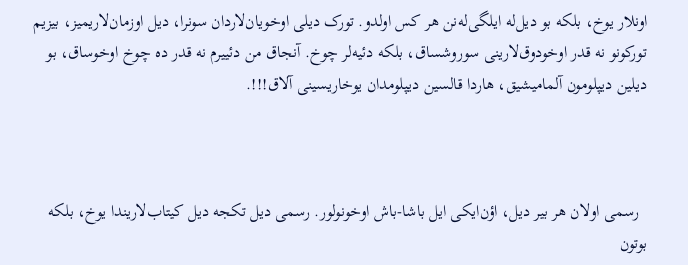اونلار یوخ، بلکه بو دیل‌له ایلگی‌له‌نن هر کس اولدو. تورک دیلی اوخویان‌لاردان سونرا، دیل اوزمان‌لاریمیز، بیزیم تورکونو نه قدر اوخودوق‌لارینی سوروشساق، بلکه دئیه‌لر چوخ. آنجاق من دئییرم نه قدر ده چوخ اوخوساق، بو دیلین دیپلومون آلمامیشیق، هاردا قالسین دیپلومدان یوخاریسینی آلاق!!!.



  رسمی اولان هر بیر دیل، اؤن‌ایکی ایل باشا-باش اوخونولور. رسمی دیل تکجه دیل کیتاب‌لاریندا یوخ، بلکه بوتون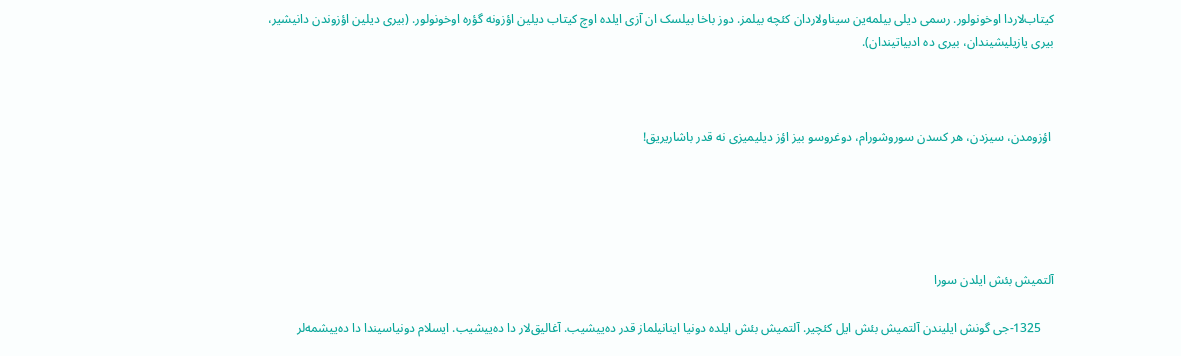کیتاب‌لاردا اوخونولور. رسمی دیلی بیلمه‌ین سیناولاردان کئچه بیلمز. دوز باخا بیلسک ان آزی ایلده اوچ کیتاب دیلین اؤزونه گؤره اوخونولور. (بیری دیلین اؤزوندن دانیشیر، بیری یازیلیشیندان، بیری ده ادبیاتیندان).



 اؤزومدن، سیزدن، هر کسدن سوروشورام، دوغروسو بیز اؤز دیلیمیزی نه قدر باشاریریق!





آلتمیش بئش ایلدن سورا

    1325-جی گونش ایلیندن آلتمیش بئش ایل کئچیر. آلتمیش بئش ایلده دونیا اینانیلماز قدر ده‌ییشیب. آغالیق‌لار دا ده‌ییشیب. ایسلام دونیاسیندا دا ده‌ییشمه‌لر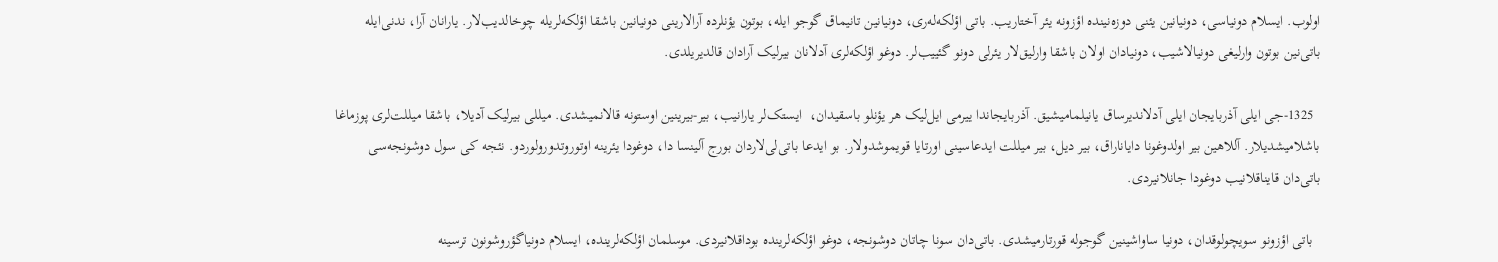اولوب. ایسلام دونیاسی، دونیانین یئنی دوزه‌نینده اؤزونه یئر آختاریب. باتی اؤلکه‌له‌ری، دونیانین تانیماق گوجو ایله، بوتون یؤنلرده آرالارینی دونیانین باشقا اؤلکه‌لریله چوخالدیب‌لار. یارانان آرا، ندنی‌ایله باتی‌نین بوتون وارلیغی دونیالاشیب، دونیادان اولان باشقا وارلیق‌لار یئرلی دونو گئییب‌لر. دوغو اؤلکه‌لری آدلانان بیرلیک آرادان قالدیریلدی.

  1325-جی ایلی آذربایجان ایلی آدلاندیرساق یانیلمامیشیق. آذربایجاندا ییرمی ایل‌لیک هر یؤنلو باسقیدان،  ایستک‌لر یارانیب، بیر-بیرینین اوستونه قالانمیشدی. میللی بیرلیک آدیلا، باشقا میللت‌لری پوزماغا باشلامیشدیلار. آللاهین بیر اولدوغونا دایاناراق، بیر دیل، بیر میللت ایدعاسینی اورتایا قویموشدولار. بو ایدعا باتی‌لی‌لاردان بورج آلینسا دا، دوغودا یئرینه اوتوروتدورولوردو. نئجه کی سول دوشونجه‌سی باتی‌دان قایناقلانیب دوغودا جانلانیردی.

  باتی اؤزونو سویچولوقدان، دونیا ساواشینین گوجوله قورتارمیشدی. باتی‌دان سونا چاتان دوشونجه، دوغو اؤلکه‌لرینده بوداقلانیردی. موسلمان‌ اؤلکه‌لرینده، ایسلام دونیاگؤروشونون ترسینه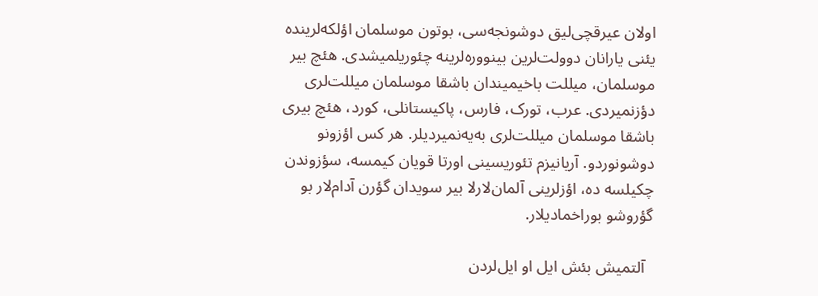اولان عیرقچی‌لیق دوشونجه‌سی، بوتون موسلمان اؤلکه‌لرینده یئنی یارانان دوولت‌لرین بینوو‌ره‌لرینه چئوریلمیشدی. هئچ بیر موسلمان، میللت باخیمیندان باشقا موسلمان میللت‌لری دؤزنمیردی. عرب، تورک، فارس، پاکیستانلی، کورد، هئچ بیری باشقا موسلمان میللت‌لری به‌یه‌نمیردیلر. هر کس اؤزونو دوشونوردو. آریانیزم تئوریسینی اورتا قویان کیمسه، سؤزوندن چکیلسه ده، اؤزلرینی آلمان‌لارلا بیر سویدان گؤرن آدام‌لار بو گؤروشو بوراخمادیلار.

  آلتمیش بئش ایل او ایل‌لردن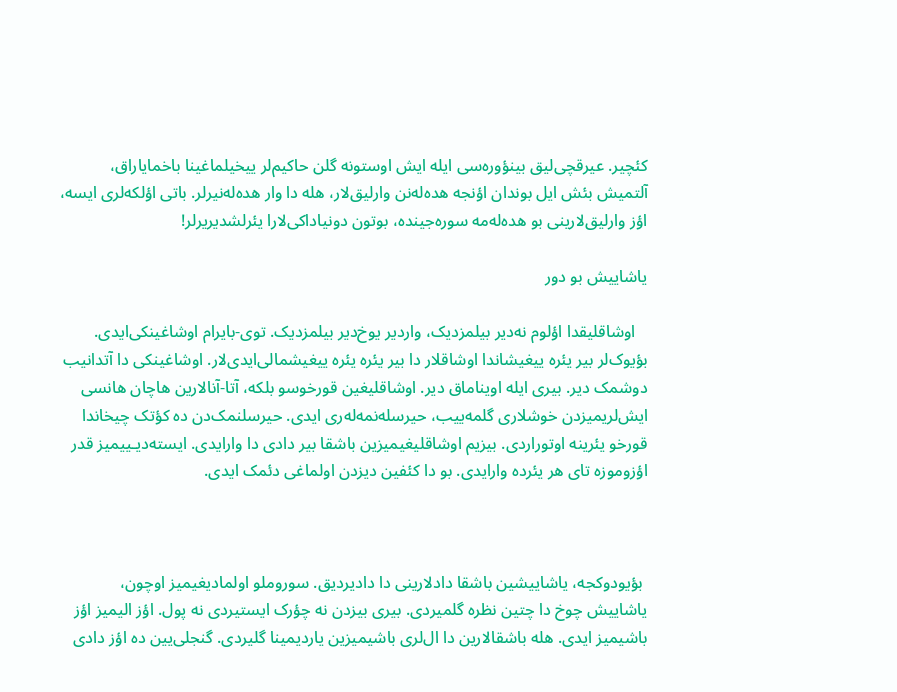کئچیر. عیرقچی‌لیق بینؤوره‌سی ایله ایش اوستونه گلن حاکیم‌لر ییخیلماغینا باخمایاراق، آلتمیش بئش ایل بوندان اؤنجه هده‌له‌نن وارلیق‌لار، هله دا وار هده‌له‌نیرلر. باتی اؤلکه‌لری ایسه، اؤز وارلیق‌لارینی بو هده‌له‌مه سوره‌جینده، بوتون دونیاداکی‌لارا یئرلشدیریرلر!

یاشاییش بو دور

   اوشاقلیقدا اؤلوم نه‌دیر بیلمزدیک، واردیر یوخ‌دیر بیلمزدیک. توی-بایرام اوشاغینکی‌ایدی. بؤیوک‌لر بیر یئره ییغیشاندا اوشاقلار دا بیر یئره یئره ییغیشمالی‌ایدی‌لار. اوشاغینکی دا آتدانیب دوشمک دیر. بیری ایله اویناماق دیر. اوشاقلیغین قورخوسو بلکه، آتا-آنالارین هاچان هانسی ایش‌لریمیزدن خوشلاری گلمه‌ییب، حیرسله‌نمه‌له‌ری ایدی. حیرسلنمک‌دن ده کؤتک چیخاندا قورخو یئرینه اوتوراردی. بیزیم اوشاقلیغیمیزین باشقا بیر دادی دا وارایدی. ایسته‌دیـییمیز قدر اؤزوموزه تای هر یئرده وارایدی. بو دا کئفین دیزدن اولماغی دئمک ایدی.



 بؤیودوکجه، یاشاییشین باشقا دادلارینی دا دادیردیق. سوروملو اولمادیغیمیز اوچون، یاشاییش چوخ دا چتین نظره گلمیردی. بیری بیزدن نه چؤرک ایستیردی نه پول. اؤز الیمیز اؤز باشیمیز ایدی. هله باشقالارین دا ال‌لری باشیمیزین یاردیمینا گلیردی. گنجلی‌یین ده اؤز دادی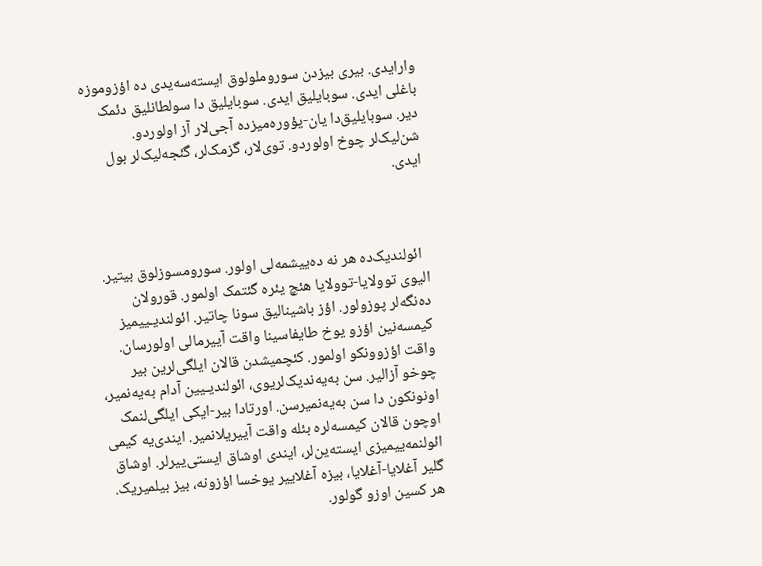وارایدی. بیری بیزدن سوروملولوق ایسته‌سه‌یدی ده اؤزوموزه باغلی ایدی. سوبایلیق ایدی. سوبایلیق دا سولطانلیق دئمک دیر. سوبایلیق‌دا یان-یؤوره‌میزده آجی‌لار آز اولوردو. شن‌لیک‌لر چوخ اولوردو. توی‌لار، گزمک‌لر، گئجه‌لیک‌لر بول ایدی.



  ائولندیک‌ده هر نه ده‌ییشمه‌لی اولور. سورومسوزلوق بیتیر. الیوی توولایا-توولایا هئچ یئره گئتمک اولمور. قورولان ده‌نگه‌لر پوزولور. اؤز باشینالیق سونا چاتیر. ائولندیـییمیز کیمسه‌نین اؤزو یوخ طایفاسینا واقت آییرمالی اولورسان. واقت اؤزوونکو اولمور. کئچمیشدن قالان ایلگی‌لرین بیر چوخو آزالیر. سن به‌یه‌ندیک‌لریوی، ائولندیـیین آدام به‌یه‌نمیر، اونونکون دا سن به‌یه‌نمیرسن. اورتادا بیر-ایکی ایلگی‌لنمک اوچون قالان کیمسه‌لره بئله واقت آییریلانمیر. ایندی‌یه کیمی ائولنمه‌ییمیزی ایسته‌ین‌لر، ایندی اوشاق ایستی‌ییرلر. اوشاق گلیر آغلایا-آغلایا، بیزه آغلاییر یوخسا اؤزونه، بیز بیلمیریک. هر کسین اوزو گولور.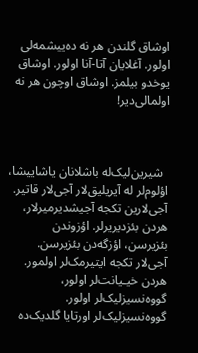اوشاق گلندن هر نه ده‌ییشمه‌لی اولور. آغلایان آتا-آنا اولور. اوشاق یوخدو بیلمز. اوشاق اوچون هر نه اولمالی‌دیر!



  شیرین‌لیک‌له باشلانان یاشاییشا، اؤلوم‌لر له آیریلیق‌لار آجی‌لار قاتیر. آجی‌لارین تکجه آجیشدیرمیرلار، هردن بئزدیریرلر. اؤزوندن بئزیرسن، اؤزگه‌دن بئزیرسن. آجی‌لار تکجه ایتیرمک‌لر اولمور. هردن خیـیانت‌لر اولور، گووه‌نسیزلیک‌لر اولور. گووه‌نسیزلیک‌لر اورتایا گلدیک‌ده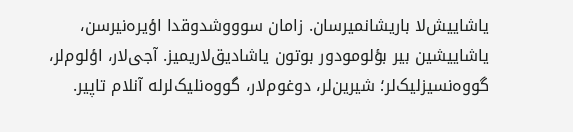یاشاییش‌لا باریشانمیرسان. زامان سوووشدوقدا اؤیره‌نیرسن، یاشاییشین بیر بؤلومودور بوتون یاشادیق‌لاریمیز. آجی‌لار، اؤلوم‌لر، گووه‌نسیزلیک‌لر؛ شیرین‌لر، دوغوم‌لار، گووه‌نلیک‌لرله آنلام تاپیر.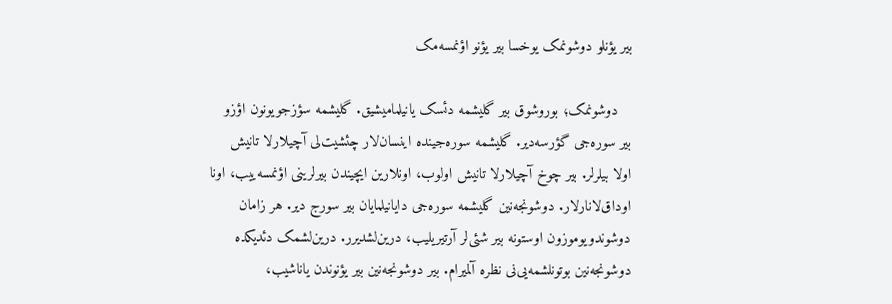بیر یؤنلو دوشونمک یوخسا بیر یؤنو اؤنمسه‌مک

   دوشونمک؛ بوروشوق بیر گلیشمه دئسک یانیلمامیشیق. گلیشمه سؤزجویونون اؤزو بیر سوره‌جی گؤرسه‌دیر. گلیشمه سوره‌جینده اینسان‌لار چئشیت‌لی آچیلارلا تانیش اولا بیلرلر. بیر چوخ آچیلارلا تانیش اولوب، اونلارین ایچیندن بیرلرینی اؤنمسه‌ییب، اونا اوداق‌لانارلار. دوشونجه‌نین گلیشمه سوره‌جی دایانیلمایان بیر سورج دیر. هر زامان دوشوندویوموزون اوستونه بیر شئی‌لر آرتیریلیب، درین‌لشدیرر. درین‌لشمک دئدیکده دوشونجه‌نین بوتونلشمه‌یی‌نی نظره آلمیرام. بیر دوشونجه‌نین بیر یؤنوندن یاناشیب،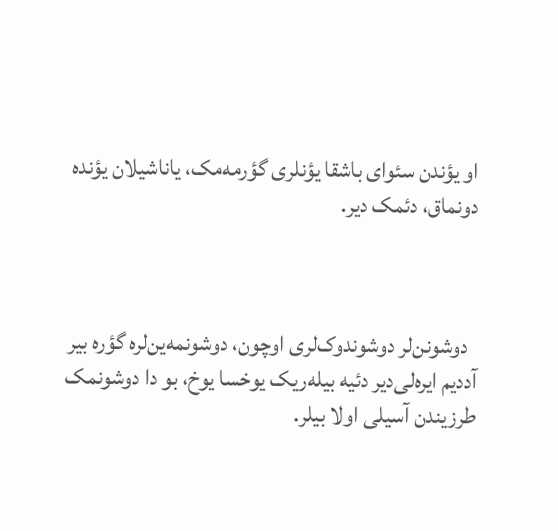او یؤندن سئوای باشقا یؤنلری گؤرمه‌مک، یاناشیلان یؤنده دونماق، دئمک دیر.



  دوشونن‌لر دوشوندوک‌لری اوچون، دوشونمه‌ین‌لره گؤره بیر آددیم ایره‌لی‌دیر دئیه بیله‌ریک یوخسا یوخ، بو دا دوشونمک طرزیندن آسیلی اولا بیلر.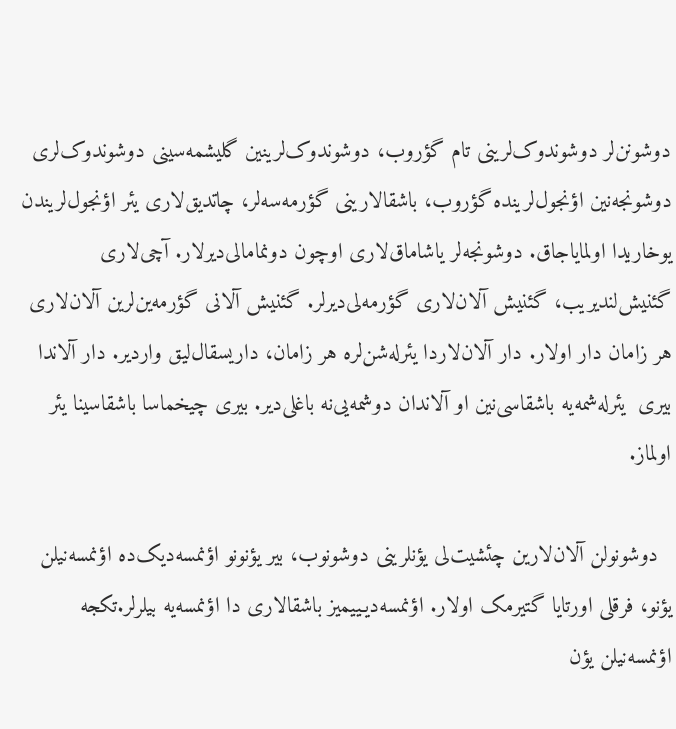دوشونن‌لر دوشوندوک‌لرینی تام گؤروب، دوشوندوک‌لرینین گلیشمه‌سینی دوشوندوک‌لری دوشونجه‌نین اؤنجول‌لرینده گؤروب، باشقالارینی گؤرمه‌سه‌لر، چاتدیق‌لاری یئر اؤنجول‌لریندن یوخاریدا اولمایاجاق. دوشونجه‌لر یاشاماق‌لاری اوچون دونمامالی‌دیرلار. آچی‌لاری گئنیش‌لندیریب، گئنیش آلان‌لاری گؤرمه‌لی‌دیرلر. گئنیش آلانی گؤرمه‌ین‌لرین آلان‌لاری هر زامان دار اولار. دار آلان‌لاردا یئرله‌شن‌لره هر زامان، داریسقال‌لیق واردیر. دار آلاندا بیری  یئرله‌شمه‌یه باشقاسی‌نین او آلاندان دوشمه‌یی‌نه باغلی‌دیر. بیری چیخماسا باشقاسینا یئر اولماز.

  دوشونولن آلان‌لارین چئشیت‌لی یؤنلرینی دوشونوب، بیر یؤنونو اؤنمسه‌دیک‌ده اؤنمسه‌نیلن یؤنو، فرقلی اورتایا گتیرمک اولار. اؤنمسه‌دیـییمیز باشقالاری دا اؤنمسه‌یه بیلرلر.تکجه  اؤنمسه‌نیلن یؤن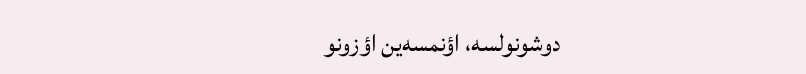دوشونولسه، اؤنمسه‌ین اؤزونو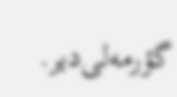گؤرمه‌لی‌دیر.